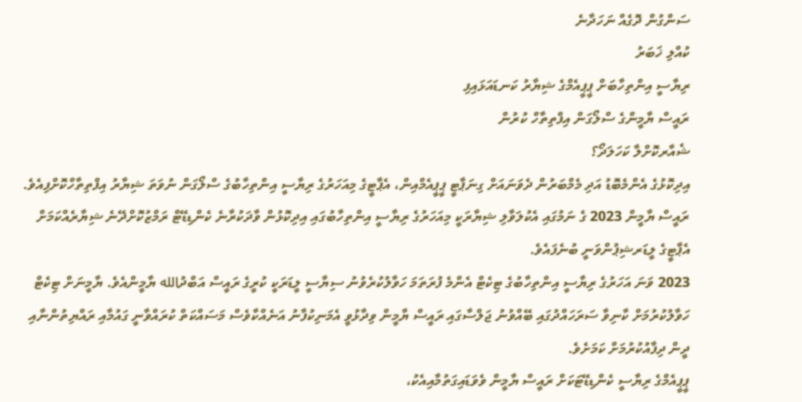ސަންގުން ދޮގެއް ނަހަދާނެ
ކުއްލި ޚަބަރު
ރިޔާސީ އިންތިހާބަށް ޕީޕީއެމްގެ ޝިޔާރު ކަނޑައަޅައިފި
ރައީސް ޔާމީންގެ ސްލޯގަން އިފްތިތާހް ކުރުން
ޝެއާރކޮށްލާ ކަހަލަދޯ؟
އިދިކޮޅުގެ އެންމެބޮޑު އަދި މެމްބަރުން ދެވަނައަށް ގިނަޕާޓީ ޕީޕީއެމްއިން، އެޕާޓީގެ މިއަހަރުގެ ރިޔާސީ އިންތިހާބުގެ ސްލޯގަން ނުވަތަ ޝިޔާރު އިފްތިތާހްކޮށްފިއެވެ.
ރައީސް ޔާމީން 2023 ގެ ނަމުގައި އެކުލަވާލި ޝިޔާރަކީ މިއަހަރުގެ ރިޔާސީ އިންތިހާބުގައި އިދިކޮޅުން ވާދަކުރާނެ ކެންޑިޑޭޓް ރަމްޒުކޮށްދޭނެ ޝިޔާރެއްކަމަށް އެޕާޓީގެ ލީޑަރޝިޕުންވަނީ ބުނެފައެވެ.
2023 ވަނަ އަހަރުގެ ރިޔާސީ އިންތިހާބުގެ ޓިކެޓް އެންމެ ފުރަތަމަ ހަވާލުކުރެވުނު ސިޔާސީ ލީޑަރަކީ ކުރީގެ ރައީސް އަބްދުالله ޔާމީންއެވެ. ޔާމީނަށް ޓިކެޓް ހަވާލުކުރުމަށް ކާނިވާ ސަރަހައްދުގައި ބޭއްވުނު ޖަލްސާގައި ރައީސް ޔާމީން ވިދާޅުވީ އެމަނިކުފާނު އަނެއްކާވެސް މަސައްކަތް ކުރައްވާނީ ގައުމާއި ރައްޔިތުންނާއި ދީން ދިފާއުކުރުމަށް ކަމަށެވެ.
ޕީޕީއެމްގެ ރިޔާސީ ކެންޑިޑޭޓަކަށް ރައީސް ޔާމީން ވެވަޑައިގަތުމާއިއެކު،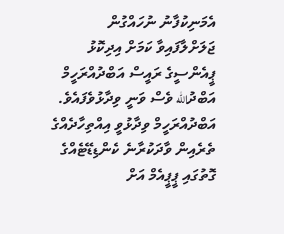އެމަނިކުފާނު ނުހައްގުން ޖަލަށްލާފައިވާ ކަމަށް އިދިކޮޅު ޕީއެންސީގެ ރައީސް އަބްދުއްރަހީމް އަބްދުالله ވެސް ވަނީ ވިދާޅުވެފައެވެ.
އަބްދުއްރަހީމް ވިދާޅުވީ އިއްތިހާދެއްގެ ތެރެއިން ވާދަކުރާނެ ކެންޑިޑޭޓެއްގެ ގޮތުގައި ޕީޕީއެމް އަށް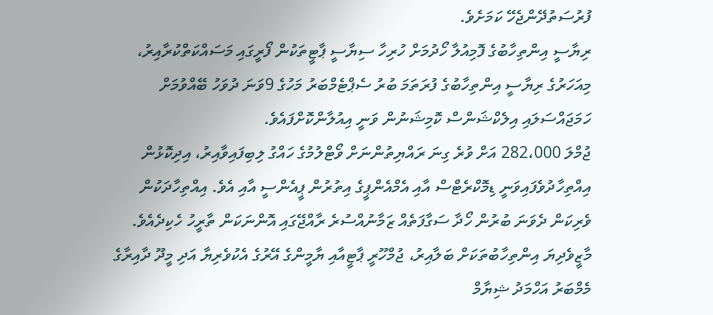ފުރުސަތުދޭންޖެހޭ ކަމަށެވެ.
ރިޔާސީ އިންތިހާބުގެ ފޮމިއުލާ ހޯދުމަށް ހުރިހާ ސިޔާސީ ޕާޓީތަކުން ފޯރީގައި މަސައްކަތްކުރާއިރު، މިއަހަރުގެ ރިޔާސީ އިންތިހާބުގެ ފުރަތަމަ ބުރު ސެޕްޓެމްބަރު މަހުގެ 9ވަނަ ދުވަހު ބޭއްވުމަށް ހަމަޖައްސަލައި އިލެކްޝަންސް ކޮމިޝަނުން ވަނީ އިއުލާންކޮށްފައެވެ.
ޖުމްލަ 282،000 އަށް ވުރެ ގިނަ ރައްޔިތުންނަށް ވޯޓްލުމުގެ ހައްގު ލިބިފައިވާއިރު، އިދިކޮޅުން އިއްތިހާދުވެފައިވަނީ ޑިމޮކްރެޓްސް އާއި އެމްއެންޕީގެ އިތުރުން ޕީއެންސީ އާއި އެވެ. އިއްތިހާދަކުން ވެރިކަން ދެވަނަ ބުރުން ހޯދާ ސަގާފަތެއް ޒަމާނުއްސުރެ ރާއްޖޭގައި އޮންނަކަން ތާރީހު ހެކިދެއެވެ.
މާޒީވެދިޔަ އިންތިހާބުތަކަށް ބަލާއިރު، ޖުމްހޫރީ ޕާޓީއާއި ޔާމީންގެ އޭރުގެ އެކުވެރިޔާ އަދި މީދޫ ދާއިރާގެ މެމްބަރު އަހްމަދު ޝިޔާމް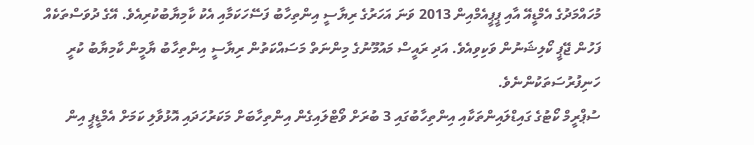މުހައްމަދުގެ އެމްޑީއޭ އާއި ޕީޕީއެމްއިން 2013 ވަނަ އަހަރުގެ ރިޔާސީ އިންތިހާބު ފަސޭހަކަމާއި އެކު ކާމިޔާބުކުރިއެވެ. އޭގެ ދުވަސްތަކެއް ފަހުން ޖޭޕީ ކޯލިޝަނުން ވަކިވިއެވެ. އަދި ރައީސް މައުމޫނުގެ މިންނަތް މަސައްކަތުން ރިޔާސީ އިންތިހާބު ޔާމީން ކާމިޔާބު ކުރީ ހަނިފުރުސަތަކުންނެވެ.
ސުޕްރީމް ކޯޓުގެ ގައިޑްލައިންތަކާއި އިންތިހާބުގައި 3 ބުރަށް ވޯޓްލައިގެން އިންތިހާބަށް މަކަރުހަދައި އޮޅުވާލި ކަމަށް އެމްޑީޕީ އިން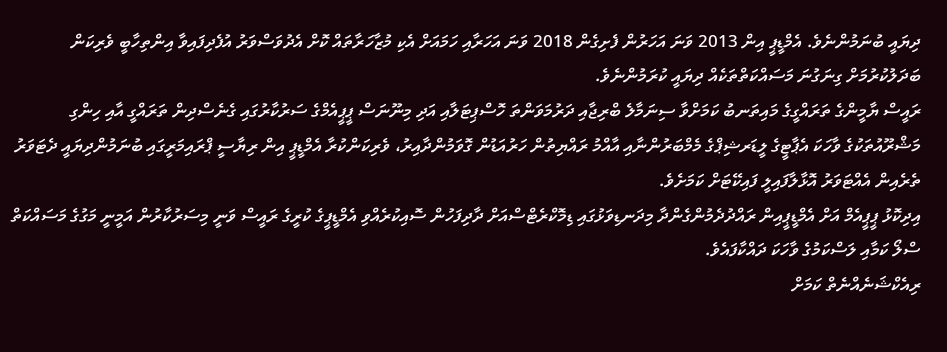ދިޔައީ ބުނަމުންނެވެ. އެމްޑީޕީ އިން 2013 ވަނަ އަހަރުން ފެށިގެން 2018 ވަނަ އަހަރާއި ހަމައަށް އެކި މުޒާހަރާތައް ކޮށް އެދުވަސްވަރު އުފެދިފައިވާ އިންތިހާބީ ވެރިކަން ބަދަލުކުރުމަށް ގިނަގުނަ މަސައްކަތްތަކެއް ދިޔައީ ކުރަމުންނެވެ.
ރައީސް ޔާމީންގެ ތަރައްގީގެ މައިތަނބު ކަމަށްވާ ސިނަމާލެ ބްރިޖާއި ދަރުމަވަންތަ ހޮސްޕިޓަލާއި އަދި މިނޫނަސް ޕީޕީއެމްގެ ސަރުކާރުގައި ގެނެސްދިން ތަރައްގީ އާއި ހިންގި މަޝްރޫއުތަކުގެ ވާހަކަ އެޕާޓީގެ ލީޑަރޝިޕްގެ މެމްބަރުންނާއި އާއްމު ރައްޔިތުން ހަރުއަޑުން ގޮވަމުންދާއިރު، ވެރިކަންކުރާ އެމްޑީޕީ އިން ރިޔާސީ ޕްރައިމަރީގައި ބުނަމުންދިޔައީ ދެޓަވަރު ތެރެއިން އެއްޓަވަރު އޮޅާލާފައިލީ ފައިކޭޓަށް ކަމަށެވެ.
އިދިކޮޅު ޕީޕީއެމް އަށް އެމްޑީޕީއިން ރައްދުދެމުންގެންދާ މިދަނޑިވަޅުގައި ޑިމޮކްރެޓްސްއަށް ދާދިފަހުން ސޮއިކުރެއްވި އެމްޑީޕީގެ ކުރީގެ ރައީސް ވަނީ މިސަރުކާރުން އަމީނީ މަގުގެ މަސައްކަތް ސްލޯ ކަމާއި ލަސްކަމުގެ ވާހަކަ ދައްކާފައެވެ.
ރިއެކްޝަނެއްނެތް ކަމަށް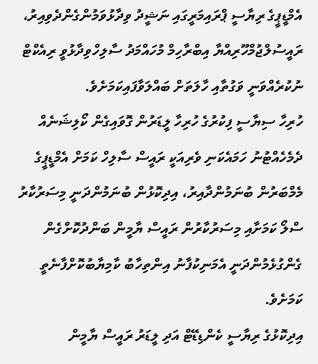އެމްޑީޕީގެ ރިޔާސީ ޕްރައިމަރީގައި ނަޝީދު ވިދާޅުވަމުންގެންދެވިއިރު، ރައީސުލްޖުމްހޫރިއްޔާ އިބްރާހިމް މުހައްމަދު ސާލިހްވިދާޅުވީ ރިއެކްޓް ނުކުރެއްވަނީ ވަގުތާއި ހާލަތަށް ބައްލަވާފައިކަމަށެވެ.
ހުރިހާ ސިޔާސީ ފިކުރުގެ ހުރިހާ ލީޑަރުން ގޮވައިގެން ކޯލިޝަނެއް ދެމެހެއްޓުނު ހަމައެކަނި ވެރިއަކީ ރައީސް ސާލިހް ކަމަށް އެމްޑީޕީގެ މެމްބަރުން ބުނަމުންދާއިރު، އިދިކޮޅުން ބުނަމުންދަނީ މިސަރުކާރު ސްލޯ ކަމަށާއި މިސަރުކާރުން ރައީސް ޔާމީން ބަންދުކޮށްގެން ގެންގުޅެމުންދަނީ އެމަނިކުފާނު އިންތިހާބު ކާމިޔާބުކޮށްފާނެތީ ކަމަށެވެ.
އިދިކޮޅުގެ ރިޔާސީ ކެންޑިޑޭޓް އަދި ލީޑަރު ރައީސް ޔާމީން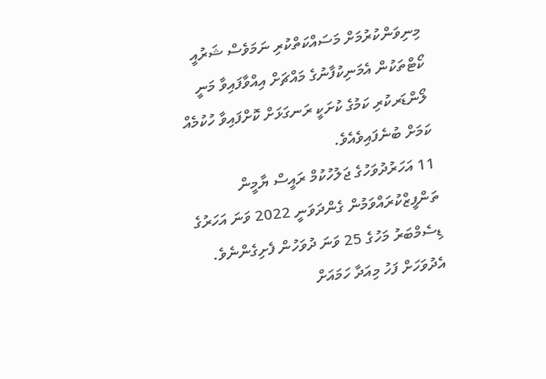މިނިވަންކުރުމަށް މަސައްކަތްކުރި ނަމަވެސް ޝަރުއީ ކޯޓްތަކުން އެމަނިކުފާނުގެ މައްޗަށް އިއްވާފައިވާ މަނީ ލޯންޑަރކުރި ކަމުގެ ކުށަކީ ރަނގަޅަށް ކޮށްފައިވާ ހުކުމެއް ކަމަށް ބުނެފައިވެއެވެ.
11 އަހަރުދުވަހުގެ ޖަލުހުކުމް ރައީސް ޔާމީން ތަންފީޒްކުރައްވަމުން ގެންދަވަނީ 2022 ވަނަ އަހަރުގެ ޑިސެމްބަރު މަހުގެ 25 ވަނަ ދުވަހުން ފެށިގެންނެވެ. އެދުވަހަށް ފަހު މިއަދާ ހަމައަށް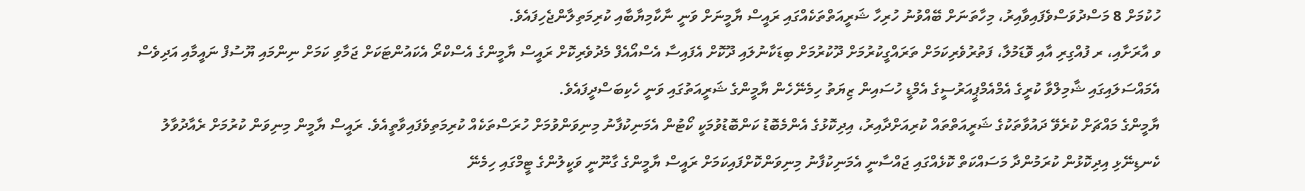ހުކުމަށް 8 މަސްދުވަސްވެފައިވާއިރު، މިހާތަނަށް ބޭއްވުނު ހުރިހާ ޝަރީއަތްތަކެއްގައި ރައީސް ޔާމީނަށް ވަނީ ނާކާމިޔާބާއި ކުރިމަތިލާންޖެހިފައެވެ.
ވ އާރަށާއި، ރ ފުއްގިރި އާއި ވޮޑަމުލާ، ފަތުރުވެރިކަމަށް ތަރައްގީކުރުމަށް ދޫކުރުމަށް ބިޑަކާނުލައި ދޫކޮށް އެފައިސާ އެސްއޯއެފް މެދުވެރިކޮށް ރައީސް ޔާމީންގެ އެސްކްރޯ އެކައުންޓަކަށް ޖަމާވި ކަމަށް ނިންމައި ޔޫސުފް ނައީމާއި އަދިވެސް އެމައްސަލައިގައި ޝާމިލްވާ ކުރީގެ އެމްއެމްޕީއަރުސީގެ އެމްޑީ ހުސައިން ޒިޔަތު ހިމެނޭހެން ޔާމީންގެ ޝަރީއަތުގައި ވަނީ ހެކިބަސްދީފައެވެ.
ޔާމީންގެ މައްޗަށް ކުރެވޭ ދައުވާތަކުގެ ޝަރީއަތްތައް ކުރިއަށްދާއިރު، އިދިކޮޅުގެ އެންމެބޮޑު ކަންބޮޑުވުމަކީ ކޯޓުން އެމަނިކުފާނު މިނިވަންވުމަށް ހުރަސްތަކެއް ކުރިމަތިވެފައިވާތީއެވެ. ރައީސް ޔާމީން މިނިވަން ކުރުމަށް ރެއާދުވާލު ކެނޑިނޭޅި އިދިކޮޅުން ކުރަމުންދާ މަސައްކަތް ކޮޅެއްގައި ޖައްސާނީ އެމަނިކުފާނު މިނިވަންކޮށްފައިކަމަށް ރައީސް ޔާމީންގެ ގާނޫނީ ވަކީލުންގެ ޓީމްގައި ހިމެނޭ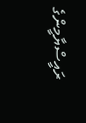ރައީސްޔާމީންގެ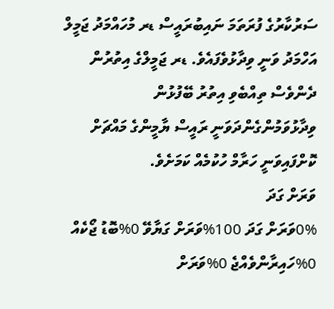ސަރުކާރުގެ ފުރަތަމަ ނައިބުރައީސް ޑރ މުހައްމަދު ޖަމީލް އަހްމަދު ވަނީ ވިދާޅުވެފައެވެ. ޑރ ޖަމީލްގެ އިތުރުން ދެންވެސް ތިއްބެވި އިތުރު ބޭފުޅުން ވިދާޅުވަމުންގެންދަވަނީ ރައީސް ޔާމީންގެ މައްޗަށް ކޮށްފައިވަނީ ހަރާމް ހުކުމެއް ކަމަށެވެ.
ވަރަށް ގަދަ
0%ވަރަށް ގަދަ 100%ވަރަށް ގަޔާވޭ 0%ބޮޑު ޖޯކެއް 0%ހައިރާންވެއްޖެ 0%ވަރަށް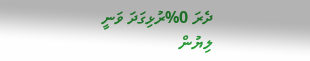ދެރަ 0%ރުޅިގަދަ ވަނީ
ލިޔުން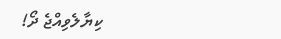ކިޔާލެވިއްޖެ ދޯ!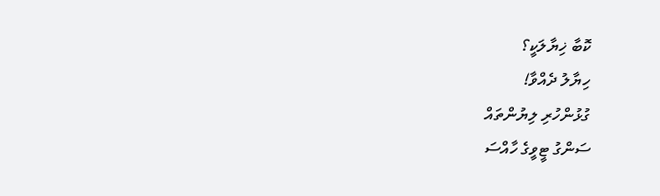ކޮބާ ޚިޔާލަކީ؟
ހިޔާލު ދެއްވާ!
ގުޅުންހުރި ލިޔުންތައް
ސަންގު ޓީވީގެ ހާއްސަ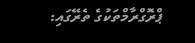ޕްރޮގްރާމްތަކުގެ ތެރޭގައި: